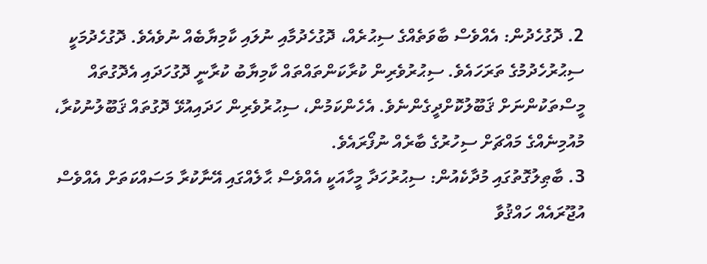2. ދޮގުހެދުން: އެއްވެސް ބާވަތެއްގެ ސިޙުރެއް، ދޮގުހެދުމާއި ނުލައި ކާމިޔާބެއް ނުވެއެވެ. ދޮގުހެދުމަކީ ސިޙުރުހެދުމުގެ ތަރަހައެވެ. ސިޙުރުވެރިން ކުރާކަންތައްތައް ކާމިޔާބު ކުރާނީ ދޮގުހަދައި އެދޮގުތައް މީސްތަކުންނަށް ޤަބޫލުކޮށްދީގެންނެވެ. އެހެންކަމުން، ސިޙުރުވެރިން ހަދައިއުޅޭ ދޮގުތައް ޤަބޫލުނުކުރާ، މުއުމިނެއްގެ މައްޗަށް ސިހުރުގެ ބާރެއް ނުފޯރައެވެ.
3. ބާޠިލުގޮތުގައި މުދާކެއުން: ސިޙުރުހަދާ މީހާއަކީ އެއްވެސް ޙާލެއްގައި އޭނާކުރާ މަސައްކަތަށް އެއްވެސް އުޖޫރައެއް ހައްޤުވާ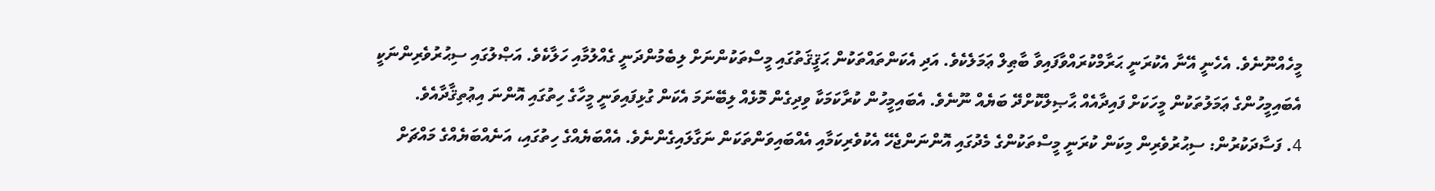މީހެއްނޫނެވެ. އެހެނީ އޭނާ އެކުރަނީ ޙަރާމްކުރައްވާފައިވާ ބާޠިލް ޢަމަލެކެވެ. އަދި އެކަންތައްތަކުން ޙަޤީޤަތުގައި މީސްތަކުންނަށް ލިބެމުންދަނީ ގެއްލުމާއި ހަލާކެވެ. އަޞްލުގައި ސިޙުރުވެރިންނަކީ އެބައިމީހުންގެ ޢަމަލުތަކުން މީހަކަށް ފައިދާއެއް ޙާޞިލްކޮށްދޭ ބަޔެއް ނޫނެވެ. އެބައިމީހުން ކުރާކަމަކާ ވިދިގެން މޮޅެއް ލިބޭނަމަ އެކަން ގުޅިފައިވަނީ މީހާގެ ހިތުގައި އޮންނަ އިޢުތިޤާދާއެވެ.
4. ފަސާދަކުރުން: ސިޙުރުވެރިން މިކަން ކުރަނީ މީސްތަކުންގެ މެދުގައި އޮންނަންޖެހޭ އެކުވެރިކަމާއި އެއްބައިވަންތަކަން ނަގާލައިގެންނެވެ. އެއްބަޔެއްގެ ހިތުގައި، އަނެއްބަޔެއްގެ މައްޗަށް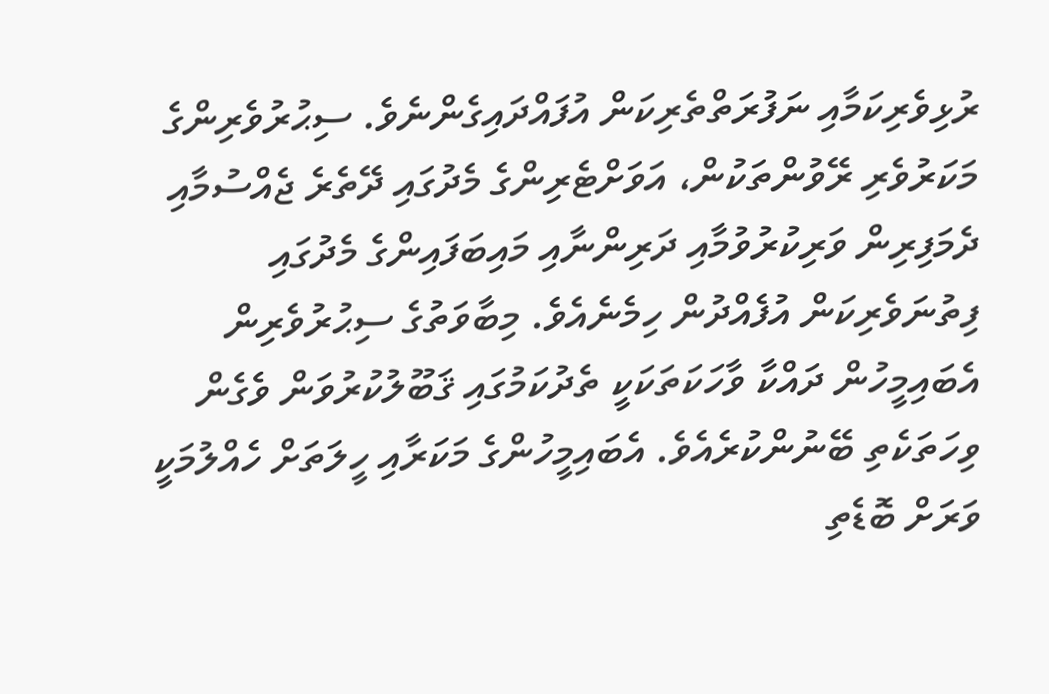ރުޅިވެރިކަމާއި ނަފުރަތްތެރިކަން އުފައްދައިގެންނެވެ. ސިޙުރުވެރިންގެ މަކަރުވެރި ރޭވުންތަކުން، އަވަށްޓެރިންގެ މެދުގައި ދޭތެރެ ޖެއްސުމާއި ދެމަފިރިން ވަރިކުރުވުމާއި ދަރިންނާއި މައިބަފައިންގެ މެދުގައި ފިތުނަވެރިކަން އުފެއްދުން ހިމެނެއެވެ. މިބާވަތުގެ ސިޙުރުވެރިން އެބައިމީހުން ދައްކާ ވާހަކަތަކަކީ ތެދުކަމުގައި ޤަބޫލުކުރުވަން ވެގެން ވިހަތަކެތި ބޭނުންކުރެއެވެ. އެބައިމީހުންގެ މަކަރާއި ހީލަތަށް ހެއްލުމަކީ ވަރަށް ބޮޑެތި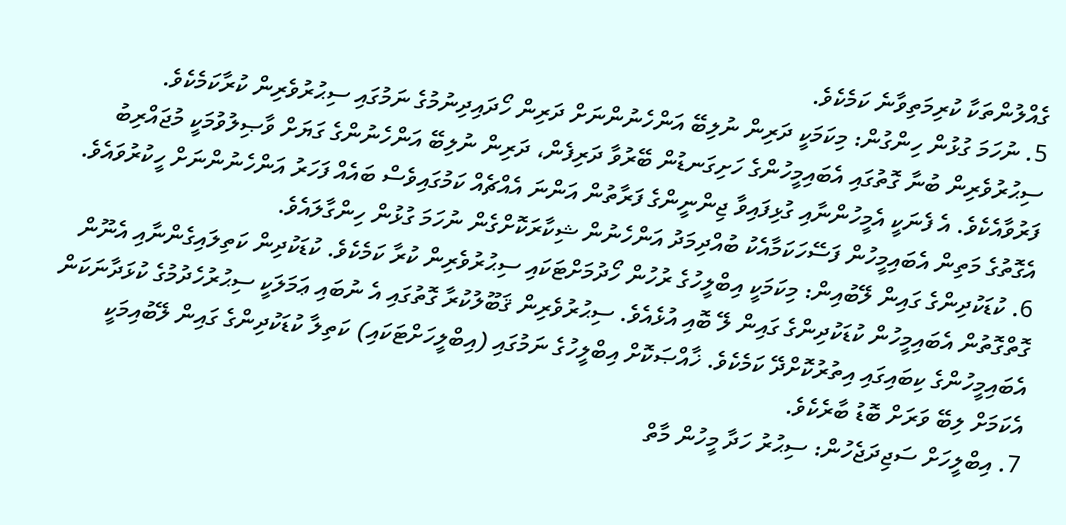ގެއްލުންތަކާ ކުރިމަތިވާނެ ކަމެކެވެ.
5. ނުހަމަ ގުޅުން ހިންގުން: މިކަމަކީ ދަރިން ނުލިބޭ އަންހެނުންނަށް ދަރިން ހޯދައިދިނުމުގެ ނަމުގައި ސިޙުރުވެރިން ކުރާކަމެކެވެ. ސިޙުރުވެރިން ބުނާ ގޮތުގައި އެބައިމީހުންގެ ހަށިގަނޑުން ބޭރުވާ ދަރިފެން، ދަރިން ނުލިބޭ އަންހެނުންގެ ގަޔަށް ވާޞިލުވުމަކީ މުޖައްރިބު ފަރުވާއެކެވެ. އެ ފެނަކީ އެމީހުންނާއި ގުޅިފައިވާ ޖިންނީންގެ ފަރާތުން އަންނަ އެއްޗެއް ކަމުގައިވެސް ބައެއް ފަހަރު އަންހެނުންނަށް ހީކުރުވައެވެ. އެގޮތުގެ މަތިން އެބައިމީހުން ފަސޭހަކަމާއެކު ބުއްދިމަދު އަންހެނުން ޝިކާރަކޮށްގެން ނުހަމަ ގުޅުން ހިންގާލައެވެ.
6. ކުޑަކުދިންގެ ގައިން ލޭބުއިން: މިކަމަކީ އިބްލީހުގެ ރުހުން ހޯދުމަށްޓަކައި ސިޙުރުވެރިން ކުރާ ކަމެކެވެ. ކުޑަކުދިން ކަތިލައިގެންނާއި އެނޫން ގޮތްގޮތުން އެބައިމީހުން ކުޑަކުދިންގެ ގައިން ލޭ ބޮއި އުޅެއެވެ. ސިޙުރުވެރިން ޤަބޫލުކުރާ ގޮތުގައި އެ ނުބައި ޢަމަލަކީ ސިޙުރުހެދުމުގެ ކުޅަދާނަކަން އެބައިމީހުންގެ ކިބައިގައި އިތުރުކޮށްދޭ ކަމެކެވެ. ޚާއްޞަކޮށް އިބްލީހުގެ ނަމުގައި (އިބްލީހަށްޓަކައި) ކަތިލާ ކުޑަކުދިންގެ ގައިން ލޭބުއިމަކީ އެކަމަށް ލިބޭ ވަރަށް ބޮޑު ބާރެކެވެ.
7. އިބްލީހަށް ސަޖިދަޖެހުން: ސިޙުރު ހަދާ މީހުން މާތް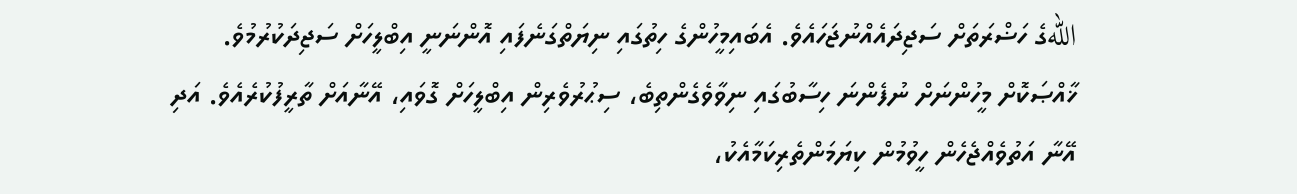اللهގެ ހަޟްރަތަށް ސަޖިދައެއްނުޖަހައެވެ. އެބައިމީހުންގެ ހިތުގައި ނިޔަތްގަނެފައި އޮންނަނީ އިބްލީހަށް ސަޖިދަކުރުމުވެ. ޚާއްޞަކޮށް މީހުންނަށް ނުފެންނަ ހިސާބުގައި ނިވާވެގެންތިބެ، ސިޙުރުވެރިން އިބްލީހަށް ގޮވައި، އޭނާއަށް ތާރީފުކުރެއެވެ. އަދި އޭނާ އަތުވެއްޖެހެން ހީވުމުން ކިޔަމަންތެރިކަމާއެކު،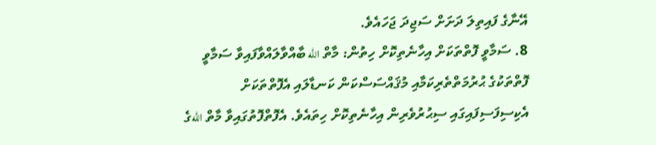އޭނާގެ ފައިތިލަ ދަށަށް ސަޖިދަ ޖަހައެވެ.
8. ސަމާވީ ފޮތްތަކަށް އިހާނެތިކޮށް ހިތުން: މާތް الله ބާއްވާލައްވާފައިވާ ސަމާވީ ފޮތްތަކުގެ ޙުރުމަތްތެރިކަމާއި މުޤައްސަސްކަން ކަނޑާލައި އެފޮތްތަކަށް އެކިސިފަސިފައިގައި ސިޙުރުވެރިން އިހާނެތިކޮށް ހިތައެވެ. އެފޮތްފޮތުގައިވާ މާތް اللهގެ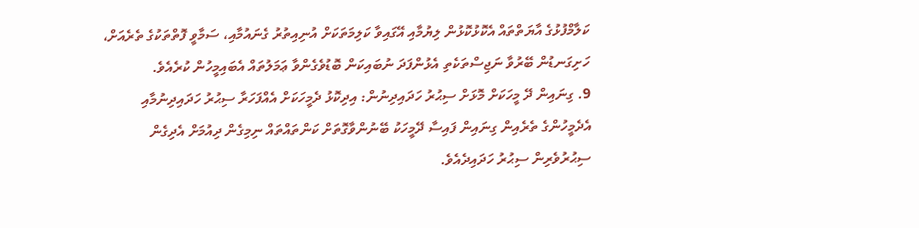ކަލާމްފުޅުގެ އާޔަތްތައް އެކޮޅުކޮޅުން ލިޔުމާއި އޭގައިވާ ކަލިމަތަކަށް އުނިއިތުރު ގެނައުމާއި، ސަމާވީ ފޮތްތަކުގެ ތެރެއަށް، ހަށިގަނޑުން ބޭރުވާ ނަޖިސްތަކެތި އެޅުންފަދަ ނުބައިކަން ބޮޑުވެގެންވާ ޢަމަލުތައް އެބައިމީހުން ކުރެއެވެ.
9. ގިނައިން ދޭ މީހަކަށް މޮޅަށް ސިޙުރު ހަދައިދިނުން: އިދިކޮޅު ދެމީހަކަށް އެއްފަހަރާ ސިޙުރު ހަދައިދިނުމާއި އެދެމީހުންގެ ތެރެއިން ގިނައިން ފައިސާ ދޭމީހަކު ބޭނުންވާގޮތަށް ކަންތައްތައް ނިމިގެން ދިއުމަށް އެދިގެން ސިޙުރުވެރިން ސިޙުރު ހަދައިދެއެވެ.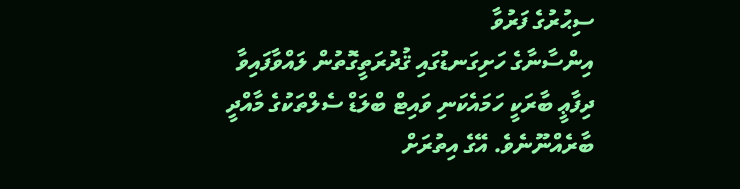ސިޙުރުގެ ފަރުވާ
އިންސާނާގެ ހަށިގަނޑުގައި ޤުދުރަތީގޮތުން ލައްވާފައިވާ ދިފާޢީ ބާރަކީ ހަމައެކަނި ވައިޓް ބްލަޑް ސެލްތަކުގެ މާއްދީ ބާރެއްނޫނެވެ. އޭގެ އިތުރަށް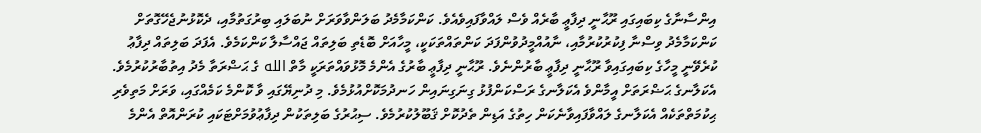އިންސާނާގެ ކިބައިގައި ރޫޙާނީ ދިފާޢީ ބާރެއް ވެސް ލައްވާފައިވެއެވެ. ކަންކަމާމެދު ބަލަންވާވަރަށް ނުބަލައި ބިރުގަތުމާއި، ދެކޮޅުނުޖެހޭގޮތަށް ކަންކަމާމެދު ވިސްނާ ފިކުރުކުރުމާއި، ނާއުއްމީދުވުންފަދަ ކަންތައްތަކަކީ، މީހާއަށް ބޮޑެތި ބަލިތައް ޖައްސާލާ ކަންކަމެވެ. އެފަދަ ބަލިތައް ދިފާޢު ކުރެވޭނީ މީހާގެ ކިބައިގައިވާ ރޫޙާނީ ދިފާޢީ ބާރުންނެވެ. ރޫޙާނީ ދިފާޢީ ބާރުގެ އެންމެ މޮޅުވައްތަރަކީ މާތް الله ގެ ޙަޟްރަތާ މެދު އިތުބާރުކުރުމެވެ. އެކަލާނގެ ޙަޟްރަތަށް އީމާންވެ އެކަލާނގެ ރަސްކަންފުޅު ގިނަގިނައިން ހަނދުމަކޮށްއުޅުމެވެ. މި ދުނިޔޭގައި ވާ ކޮންމެ ކަމެއްގައި، ވަރަށް މަތިވެރި ޙިކުމަތްތަކެއް އެކަލާނގެ ލައްވާފައިވާނެކަން ހިތުގެ އަޑިން ތެދުކޮށް ޤަބޫލުކުރުމެވެ. ސިޙުރުގެ ބަލިތަކުން ދިފާޢުވުމަށްޓަކައި ކުރަންއޮތް އެންމެ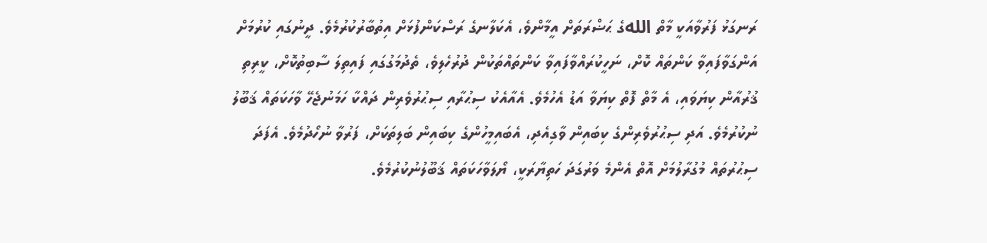ރަނގަޅު ފަރުވާއަކީ މާތް اللهގެ ޙަޟްރަތަށް އީމާންވެ، އެކަލާނގެ ރަސްކަންފުޅަށް އިތުބާރުކުރުމެވެ. ދީނުގައި ކުރުމަށް އަންގަވާފައިވާ ކަންތައް ކޮށް، ނަހީކުރައްވާފައިވާ ކަންތައްތަކުން ދުރުހެލިވެ، ތެދުމަގުގައި ފައިތިލަ ސާބިތުކޮށް، ކީރިތި ޤުރުއާން ކިޔަވައި، އެ މާތް ފޮތް ކިޔަވާ އަޑު އެހުމެވެ. އެއާއެކު ސިޙުރާއި ސިޙުރުވެރިން ދައްކާ ހަމަނުޖެހޭ ވާހަކަތައް ޤަބޫލު ނުކުރުމެވެ. އަދި ސިޙުރުވެރިންގެ ކިބައިން ވާގިއެދި، އެބައިމީހުންގެ ކިބައިން ބަލިތަކަށް، ފަރުވާ ނުހޯދުމެވެ. އެފަދަ ސިޙުރުތައް މުގުރާލުމަށް އޮތް އެންމެ ވަރުގަދަ ހަތިޔާރަކީ، ޔޯލަވާހަކަތައް ޤަބޫލުނުކުރުމެވެ.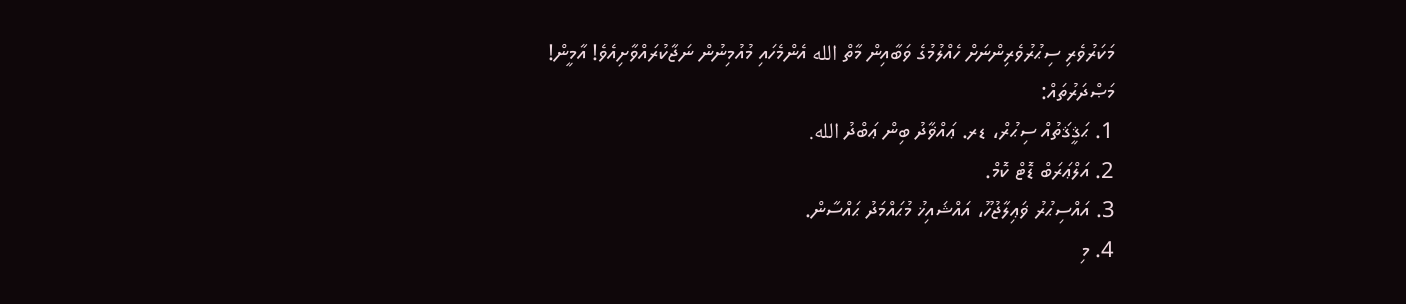މަކަރުވެރި ސިޙުރުވެރިންނަށް ހެއްލުމުގެ ވަބާއިން މާތް الله އެންމެހައި މުއުމިނުން ނަޖާކުރައްވާށިއެވެ! އާމީން!
މަޞްދަރުތައް:
1. ޙަޤީޤަތުއް ސިޙުރް، ޑރ. ޢައްޥާދު ބިން ޢަބްދު الله.
2. އަލްޢަރަބް ޑޮޓް ކޮމް.
3. އައްސިޙުރު ޥަޢިލާޖުހޫ، އައްޝައިޚު މުޙައްމަދު ޙައްސާން.
4. މި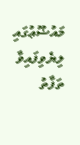މައުޟޫޢުގައި ލިޔެވިފައިވާ ތަފާތު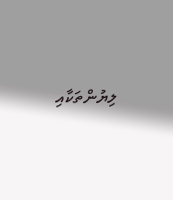ލިޔުންތަކާއި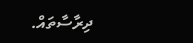ދިރާސާތައް.